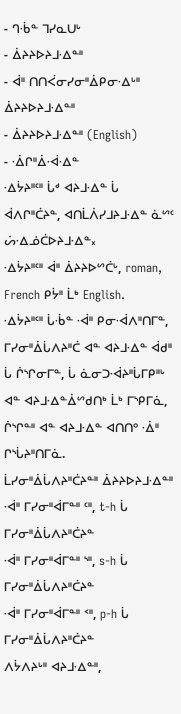- ᒉᐧᑳᓐ ᒣᓯᓇᑌᒡ
- ᐄᔨᔨᐅᔨᒧᐧᐃᓐᐦ
- ᐋᐦ ᑎᑎᐹᓂᓯᓂᐦᐄᑭᓂᐧᐃᒡᐦ ᐄᔨᔨᐅᔨᒧᐧᐃᓐᐦ
- ᐄᔨᔨᐅᔨᒧᐧᐃᓐᐦ (English)
- ᐧᐄᒋᐦᐄᐧᐋᐧᐃᓐ
ᐧᐃᔮᔨᐦᑦᐦ ᒑᒄ ᐊᔨᒧᐧᐃᓐ ᒑ ᐋᐱᒋᐦᑖᔨᓐ, ᐊᑎᒫᐲᓯᒧᔨᒧᐧᐃᓐ ᓈᔥᑦ ᔖᐧᐃᓅᑖᐅᔨᒧᐧᐃᓐ᙮
ᐧᐃᔮᔨᐦᑦᐦ ᐋᐦ ᐄᔨᔨᐅᔥᑖᒡ, roman, French ᑭᔮᐦ ᒫᒃ English.
ᐧᐃᔮᔨᐦᑦᐦ ᒑᐧᑳᓐ ᐧᐋᐦ ᑭᓂᐧᐋᐱᐦᑎᒥᓐ,
ᒥᓯᓂᐦᐄᒑᐱᔨᐦᑖ ᐊᓐ ᐊᔨᒧᐧᐃᓐ ᐋᑯᐦ ᒑ ᒌᔅᒋᓂᒥᓐ, ᒑ ᓈᓂᑐᐧᐋᔨᐦᒑᒥᑭᐦᒡ ᐊᓐ ᐊᔨᒧᐧᐃᓐᐄᔥᑯᑎᒃ ᒫᒃ ᒥᔅᑭᒥᓈ, ᒌᔅᒋᓐᐦ ᐊᓐ ᐊᔨᒧᐧᐃᓐ ᐊᑎᑎᐤ ᐧᐄᐦ ᒋᔅᒑᔨᐦᑎᒥᓈ.
ᒫᓯᓂᐦᐄᒑᐱᔨᐦᑖᔨᓐᐦ ᐄᔨᔨᐅᔨᒧᐧᐃᓐᐦ
ᐧᐋᐦ ᒥᓯᓂᐦᐋᒥᓐᐦ ᑦᐦ, t-h ᒑ ᒥᓯᓂᐦᐄᒑᐱᔨᐦᑖᔨᓐ
ᐧᐋᐦ ᒥᓯᓂᐦᐋᒥᓐᐦ ᔅᐦ, s-h ᒑ ᒥᓯᓂᐦᐄᒑᐱᔨᐦᑖᔨᓐ
ᐧᐋᐦ ᒥᓯᓂᐦᐋᒥᓐᐦ ᑉᐦ, p-h ᒑ ᒥᓯᓂᐦᐄᒑᐱᔨᐦᑖᔨᓐ
ᐱᔮᐱᔨᒡᐦ ᐊᔨᒧᐧᐃᓐᐦ,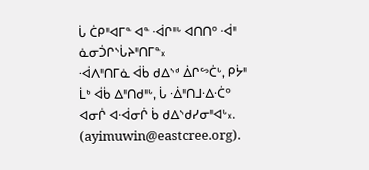ᒑ ᑖᑭᐦᐊᒥᓐ ᐊᓐ ᐧᐋᒋᐦᒡ ᐊᑎᑎᐤ ᐧᐋᐦ ᓈᓂᑑᒋᔅᒑᔨᐦᑎᒥᓐ᙮
ᐧᐋᐱᐦᑎᒥᓈ ᐋᑳ ᑯᐃᔅᒄ ᐄᒋᔥᑖᒡ, ᑭᔮᐦ ᒫᒃ ᐋᑳ ᐃᐦᑎᑯᐦᒡ, ᒑ ᐧᐄᐦᑎᒧᐧᐃᐧᑖᐤ ᐊᓂᒌ ᐊᐧᐋᓂᒌ ᑳ ᑯᐃᔅᑯᓯᓂᐦᐊᒡ᙮. (ayimuwin@eastcree.org).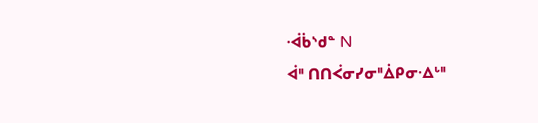ᐧᐋᑳᔅᑯᓐ N
ᐋᐦ ᑎᑎᐹᓂᓯᓂᐦᐄᑭᓂᐧᐃᒡᐦ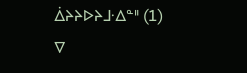ᐄᔨᔨᐅᔨᒧᐧᐃᓐᐦ (1)
ᐁ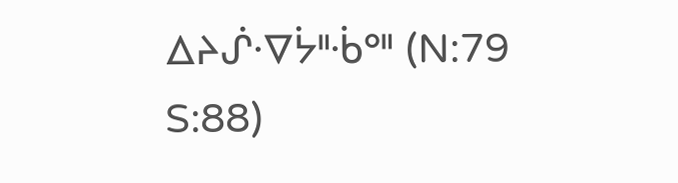ᐃᔨᔒᐧᐁᔮᐦᐧᑳᐤᐦ (N:79 S:88)